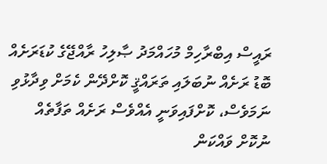ރައީސް އިބްރާހިމް މުހައްމަދު ޞާލިހު ރާއްޖޭގެ ކުޑަރަށެއް ބޮޑު ރަށެއް ނުބަލައި ތަރައްޤީ ކޮށްދޭން ކެމަށް ވިދާޅުވި ނަމަވެސް، ކޮށްފައިވަނީ އެއްވެސް ރަށެއް ތަފާތެއް ނުކޮށް ވައްކަން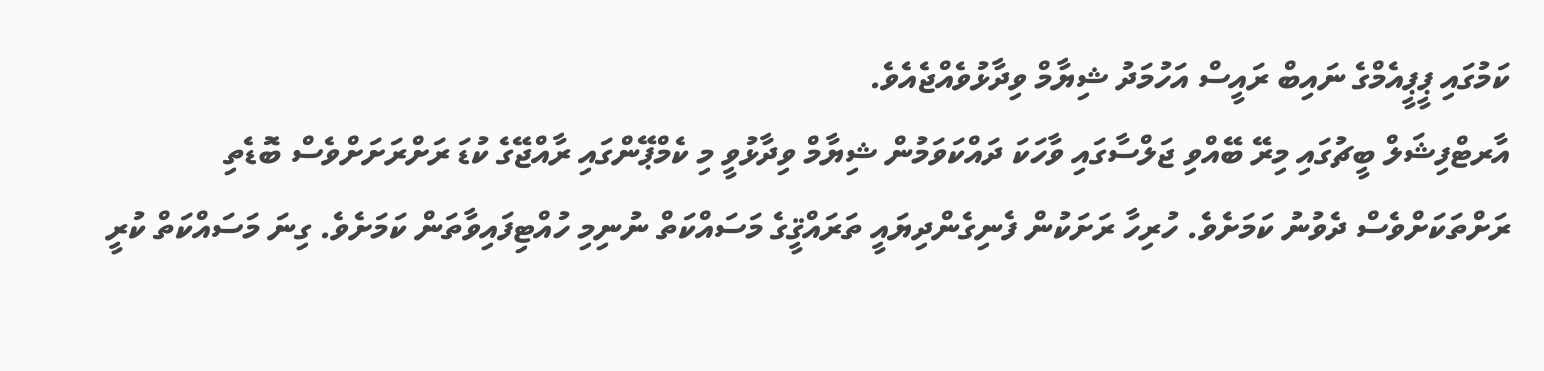ކަމުގައި ޕީޕީއެމްގެ ނައިބް ރައީސް އަހުމަދު ޝިޔާމް ވިދާޅުވެއްޖެއެވެ.
އާރޓްފިޝަލް ބީޗުގައި މިރޭ ބޭއްވި ޖަލްސާގައި ވާހަކަ ދައްކަވަމުން ޝިޔާމް ވިދާޅުވީ މި ކެމްޕޭންގައި ރާއްޖޭގެ ކުޑަ ރަށްރަށަށްވެސް ބޮޑެތި ރަށްތަކަށްވެސް ދެވުނު ކަމަށެވެ. ހުރިހާ ރަށަކުން ފެނިގެންދިޔައީ ތަރައްޤީގެ މަސައްކަތް ނުނިމި ހުއްޓިފައިވާތަން ކަމަށެވެ. ގިނަ މަސައްކަތް ކުރީ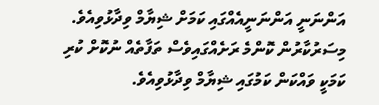އަންނަނީ އަންނަނީއެއްގައި ކަމަށް ޝިޔާމް ވިދާޅުވިއެވެ. މިސަރުކާރުން ކޮންމެ ރަށެއްގައިވެސް ތަފާތެއް ނުކޮށް ކުރި ކަމަކީ ވައްކަން ކަމުގައި ޝިޔާމް ވިދާޅުވިއެވެ.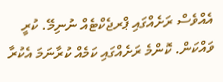އެއްވެސް ރަށެއްގައި ޕްރޖެކްޓެއް ނުނިމޭ. ކުރީ ވައްކަން. ކޮންމެ ރަށެއްގައި ކަމެއް ކުރާނަމަ އެކުރާ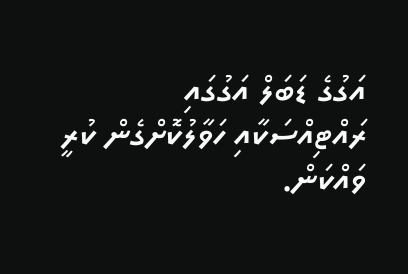އަގުގެ ޑަބަލް އަގުގައި ރައްޓިއްސަކާއި ހަވާލުކޮށްގެން ކުރީ ވައްކަން.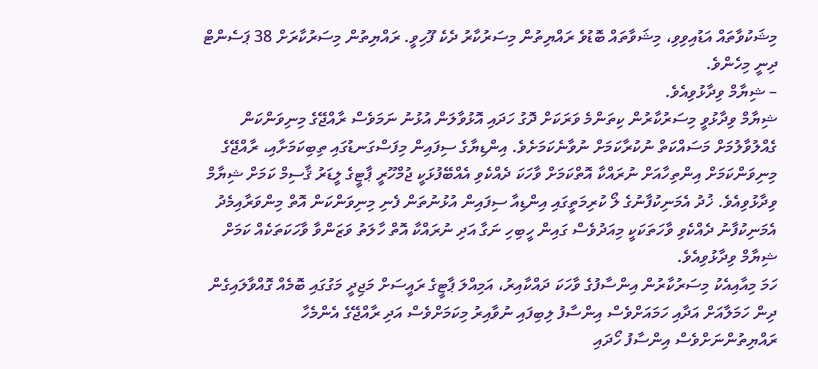މިޝަކުވާތައް އަޑުއިވިވި، މިޝަވާތައް ބޮޑުވެ ރައްޔިތުން މިސަރުކާރު ދެކެ ފޫހިވީ. ރައްޔިތުން މިސަރުކާރަށް 38 ޕަސެންޓް ދިނީ މިހެންވެ.
– ޝިޔާމް ވިދާޅުވިއެވެ.
ޝިޔާމް ވިދާޅުވީ މިސަރުކާރުން ކިތަންމެ ވަރަކަށް ދޮގު ހަދައި އޮޅުވާލަން އުޅުނު ނަމަވެސް ރާއްޖޭގެ މިނިވަންކަން ގެއްލުވާލުމަށް މަސައްކަތް ނުކުރާކަމަށް ނުވާނެކަމަށެވެ. އިންޑިޔާގެ ސިފައިން މިފަސްގަނޑުގައި ތިބިކަމަށާއި، ރާއްޖޭގެ މިނިވަންކަމަށް އިންތިހާއަށް ނުރައްކާ އޮތްކަމަށް ވާހަކަ ދެއްކެވި އެއްބޭފުޅަކީ ޖުމްހޫރީ ޕާޓީގެ ލީޑަރު ޤާސިމް ކަމަށް ޝިޔާމް ވިދާޅުވިއެވެ. ޚުދު އެމަނިކުފާނުގެ ލޯ ކުރިމަތީގައި އިންޑިއާ ސިފައިން އުޅުނުތަން ފެނި މިނިވަންކަން އޮތް މިންވަރާއިމެދު އެމަނިކުފާނު ދެއްކެވި ވާހަތަކަކީ މިއަދުވެސް ގައިން ހީބިހި ނަގާ އަދި ނުރައްކާ އޮތް ހާލަތު ވަޒަންވާ ވާހަކަތަކެއް ކަމަށް ޝިޔާމް ވިދާޅުވިއެވެ.
ހަމަ މިއާއިއެކު މިސަރުކާރުން އިންސާފުގެ ވާހަކަ ދައްކާއިރު، އަމިއްލަ ޕާޓީގެ ރައީސަށް މަޖިދީ މަގުގައި ބޮމެއް ގޮއްވާލައިގެން ދިން ހަމަލާއަށް އަދާއި ހަމައަށްވެސް އިންސާފު ލިބިފައި ނުވާއިރު މިކަމަށްވެސް އަދި ރާއްޖޭގެ އެންމެހާ ރައްޔިތުންނަށްވެސް އިންސާފު ހޯދައި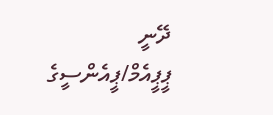ދޭނީ ޕީޕީއެމް/ޕީއެންސީގެ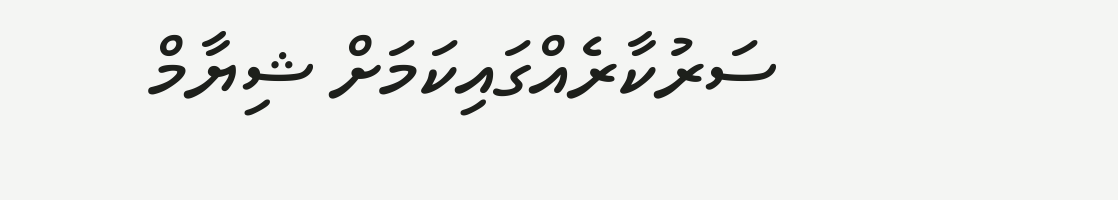ސަރުކާރެއްގައިކަމަށް ޝިޔާމް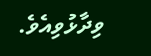ވިދާޅުވިއެވެ.